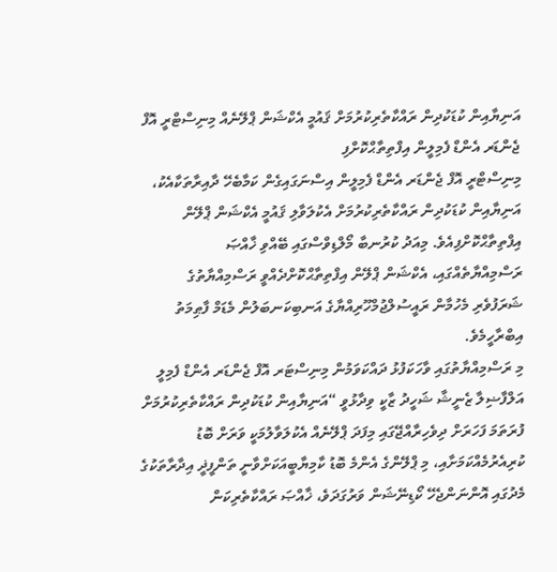އަނިޔާއިން ކުޑަކުދިން ރައްކާތެރިކުރުމަށް ޤައުމީ އެކްޝަން ޕްލޭނެއް މިނިސްޓްރީ އޮފް ޖެންޑަރ އެންޑް ފެމިލީން އިފްތިތާޙްކޮށްފި
މިނިސްޓްރީ އޮފް ޖެންޑަރ އެންޑް ފެމިލީން އިސްނަގައިގެން ކަމާބެހޭ ދާއިރާތަކާއެކު، އަނިޔާއިން ކުޑަކުދިން ރައްކާތެރިކުރުމަށް އެކުލަވާލި ޤައުމީ އެކްޝަން ޕްލޭން އިފްތިތާޙްކޮށްފިއެވެ. މިއަދު ކުރުނބާ މޯލްޑިވްސްގައި ބޭއްވި ޚާއްޞަ ރަސްމިއްޔާތެއްގައި، އެކްޝަން ޕްލޭން އިފްތިތާޙްކޮށްދެއްވީ ރަސްމިއްޔާތުގެ ޝަރަފުވެރި މެހުމާން ރައީސުލްޖުމްހޫރިއްޔާގެ އަނބިކަނބަލުން މެޑަމް ފާޠިމަތު އިބްރާހީމެވެ.
މި ރަސްމިއްޔާތުގައި ވާހަކަފުޅު ދައްކަވަމުން މިނިސްޓަރ އޮފް ޖެންޑަރ އެންޑް ފެމިލީ އަލްފާޟިލާ ޒެނީޝާ ޝަހީދު ޒާކީ ވިދާޅުވީ “އަނިޔާއިން ކުޑަކުދިން ރައްކާތެރިކުރުމަށް ފުރަތަމަ ފަހަރަށް ދިވެހިރާއްޖޭގައި މިފަދަ ޕްލޭނެއް އެކުލަވާލުމަކީ ވަރަށް ބޮޑު ކުރިއެރުމެއްކަމަށާއި، މި ޕްލޭންގެ އެންމެ ބޮޑު ކާމިޔާބީއަކަށްވާނީ ތަންފީޛީ އިދާރާތަކުގެ މެދުގައި އޮންނަންޖެހޭ ކޯޑިނޭޝަން ވަރުގަދަވެ، ޚާއްޞަ ރައްކާތެރިކަން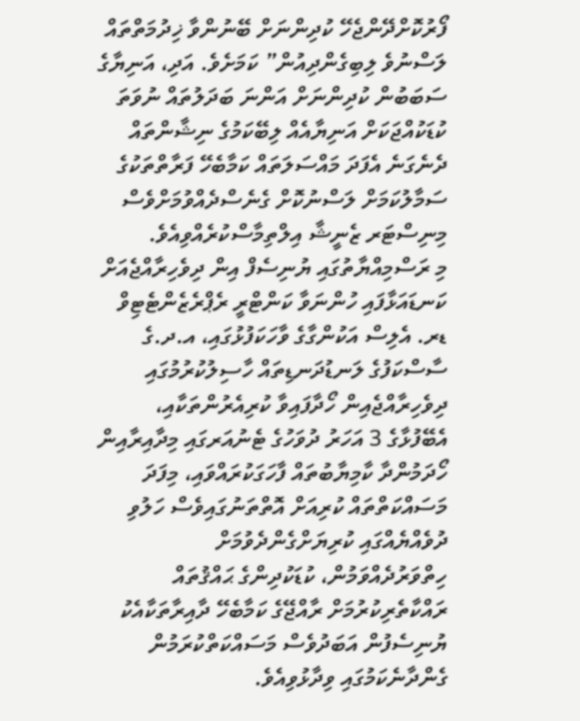ފޯރުކޮށްދޭންޖެހޭ ކުދިންނަށް ބޭނުންވާ ޚިދުމަތްތައް ލަސްނުވެ ލިބިގެންދިއުން” ކަމަށެވެ. އަދި، އަނިޔާގެ ސަބަބުން ކުދިންނަށް އަންނަ ބަދަލުތައް ނުވަތަ ކުޑަކުއްޖަކަށް އަނިޔާއެއް ލިބޭކަމުގެ ނިޝާންތައް ދެނެގަނެ އެފަދަ މައްސަލަތައް ކަމާބެހޭ ފަރާތްތަކުގެ ސަމާލުކަމަށް ލަސްނުކޮށް ގެނެސްދެއްވުމަށްވެސް މިނިސްޓަރ ޒެނީޝާ އިލްތިމާސްކުރެއްވިއެވެ.
މި ރަސްމިއްޔާތުގައި ޔުނިސެފް އިން ދިވެހިރާއްޖެއަށް ކަނޑައަޅާފައި ހުންނަވާ ކަންޓްރީ ރެޕްރެޒެންޓެޓިވް ޑރ. އެލިސް އަކުންގާގެ ވާހަކަފުޅުގައި، އ.ދ.ގެ ސާސްކަފުގެ ލަނޑުދަނޑިތައް ހާސިލުކުރުމުގައި ދިވެހިރާއްޖެއިން ހޯދާފައިވާ ކުރިއެރުންތަކާއި، އެބޭފުޅާގެ 3 އަހަރު ދުވަހުގެ ޓެނުއަރގައި މިދާއިރާއިން ހޯދަމުންދާ ކާމިޔާބުތައް ފާހަގަކުރައްވައި، މިފަދަ މަސައްކަތްތައް ކުރިއަށް އޮތްތަނުގައިވެސް ހަލުވި ދުވެއްޔެއްގައި ކުރިޔަށްގެންދެވުމަށް ހިތްވަރުދެއްވަމުން، ކުޑަކުދިންގެ ޙައްޤުތައް ރައްކާތެރިކުރުމަށް ރާއްޖޭގެ ކަމާބެހޭ ދާއިރާތަކާއެކު ޔުނިސެފުން އަބަދުވެސް މަސައްކަތްކުރަމުން ގެންދާނެކަމުގައި ވިދާޅުވިއެވެ.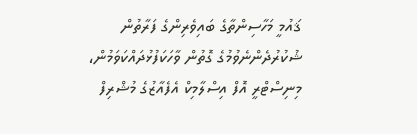ޤައުމީ މަހާސިންތާގެ ބައިވެރިންގެ ފަރާތުން ޝުކުރުދެންނެވުމުގެ ގޮތުން ވާހަކަފުޅުދައްކަވަމުން، މިނިސްޓްރީ އޮފް އިސްލާމިކް އެފެއާޒުގެ މުޝްރިފް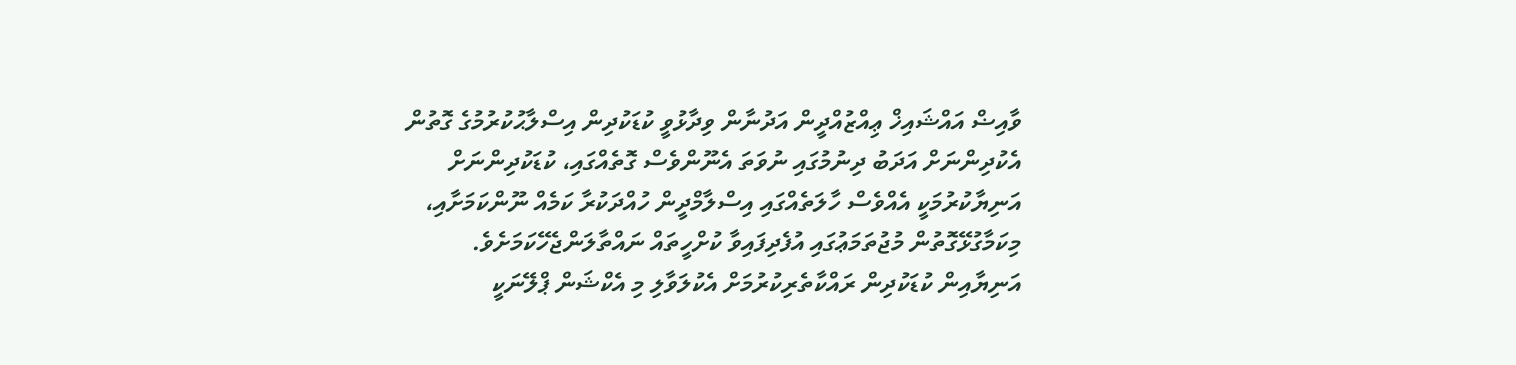ވާއިޟް އައްޝައިޚް ޢިއްޒުއްދީން އަދުނާން ވިދާޅުވީ ކުޑަކުދިން އިސްލާޙުކުރުމުގެ ގޮތުން އެކުދިންނަށް އަދަބު ދިނުމުގައި ނުވަތަ އެނޫންވެސް ގޮތެއްގައި، ކުޑަކުދިންނަށް އަނިޔާކުރުމަކީ އެއްވެސް ހާލަތެއްގައި އިސްލާމްދީން ހުއްދަކުރާ ކަމެއް ނޫންކަމަށާއި، މިކަމާގުޅޭގޮތުން މުޖުތަމަޢުގައި އުފެދިފައިވާ ކުށްހީތައް ނައްތާލަންޖެހޭކަމަށެވެ.
އަނިޔާއިން ކުޑަކުދިން ރައްކާތެރިކުރުމަށް އެކުލަވާލި މި އެކްޝަން ޕްލޭނަކީ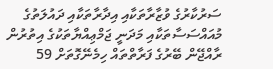ސަރުކާރުގެ ވުޒާރާތަކާއި އިދާރާތަކާއި ދައުލަތުގެ މުއައްސަސާތަކާއި މަދަނީ ޖަމްޢިއްޔާތަކުގެ އިތުރުން ރާއްޖޭން ބޭރުގެ ފަރާތްތައް ހިމެނޭގޮތަށް 59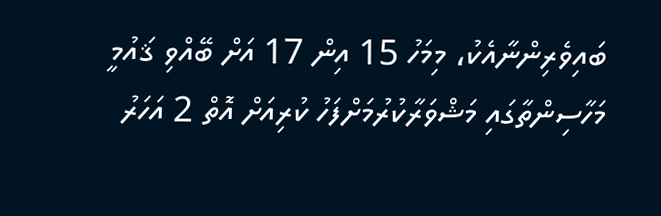ބައިވެރިންނާއެކު، މިމަހު 15 އިން 17 އަށް ބޭއްވި ޤައުމީ މަހާސިންތާގައި މަޝްވަރާކުރުމަށްފަހު ކުރިއަށް އޮތް 2 އަހަރު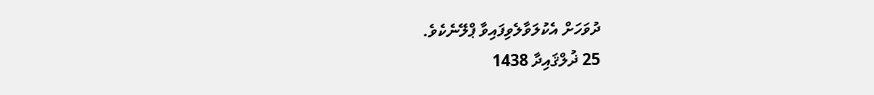ދުވަހަށް އެކުލަވާލެވިފައިވާ ޕްލޭނެކެވެ.
25 ޛުލްޤައިދާ 1438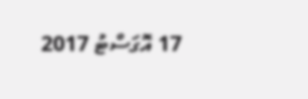17 އޮގަސްޓު 2017